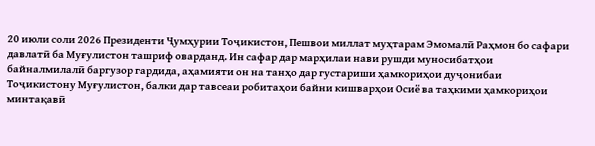20 июли соли 2026 Президенти Ҷумҳурии Тоҷикистон, Пешвои миллат муҳтарам Эмомалӣ Раҳмон бо сафари давлатӣ ба Муғулистон ташриф оварданд. Ин сафар дар марҳилаи нави рушди муносибатҳои байналмилалӣ баргузор гардида, аҳамияти он на танҳо дар густариши ҳамкориҳои дуҷонибаи Тоҷикистону Муғулистон, балки дар тавсеаи робитаҳои байни кишварҳои Осиё ва таҳкими ҳамкориҳои минтақавӣ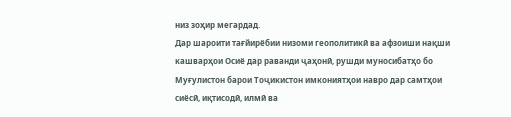низ зоҳир мегардад.
Дар шароити тағйирёбии низоми геополитикӣ ва афзоиши нақши кашварҳои Осиё дар раванди ҷаҳонӣ, рушди муносибатҳо бо Муғулистон барои Тоҷикистон имкониятҳои навро дар самтҳои сиёсӣ, иқтисодӣ, илмӣ ва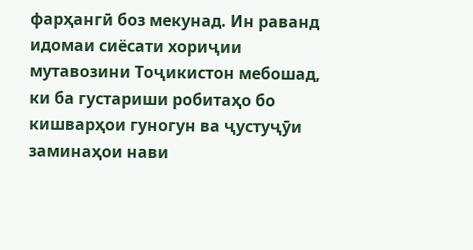фарҳангӣ боз мекунад. Ин раванд идомаи сиёсати хориҷии мутавозини Тоҷикистон мебошад, ки ба густариши робитаҳо бо кишварҳои гуногун ва ҷустуҷӯи заминаҳои нави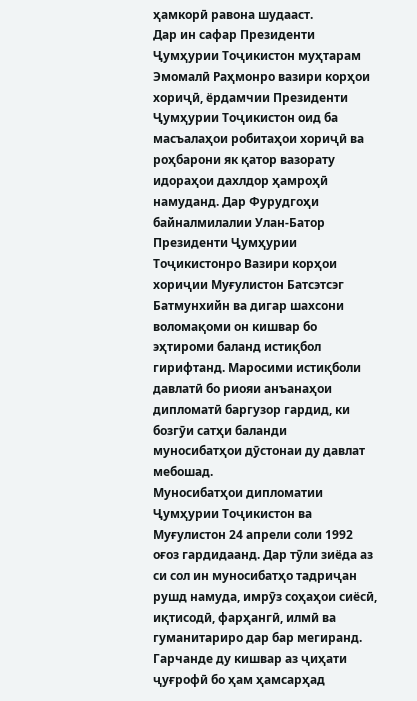ҳамкорӣ равона шудааст.
Дар ин сафар Президенти Ҷумҳурии Тоҷикистон муҳтарам Эмомалӣ Раҳмонро вазири корҳои хориҷӣ, ёрдамчии Президенти Ҷумҳурии Тоҷикистон оид ба масъалаҳои робитаҳои хориҷӣ ва роҳбарони як қатор вазорату идораҳои дахлдор ҳамроҳӣ намуданд. Дар Фурудгоҳи байналмилалии Улан-Батор Президенти Ҷумҳурии Тоҷикистонро Вазири корҳои хориҷии Муғулистон Батсэтсэг Батмунхийн ва дигар шахсони воломақоми он кишвар бо эҳтироми баланд истиқбол гирифтанд. Маросими истиқболи давлатӣ бо риояи анъанаҳои дипломатӣ баргузор гардид, ки бозгӯи сатҳи баланди муносибатҳои дӯстонаи ду давлат мебошад.
Муносибатҳои дипломатии Ҷумҳурии Тоҷикистон ва Муғулистон 24 апрели соли 1992 оғоз гардидаанд. Дар тӯли зиёда аз си сол ин муносибатҳо тадриҷан рушд намуда, имрӯз соҳаҳои сиёсӣ, иқтисодӣ, фарҳангӣ, илмӣ ва гуманитариро дар бар мегиранд. Гарчанде ду кишвар аз ҷиҳати ҷуғрофӣ бо ҳам ҳамсарҳад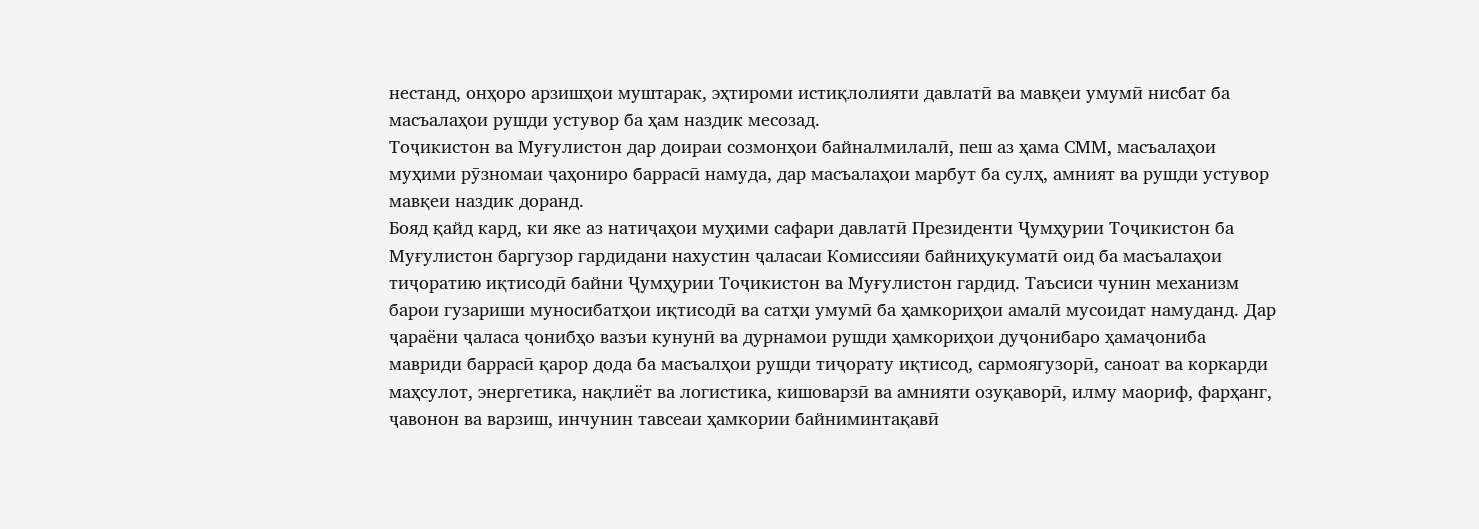нестанд, онҳоро арзишҳои муштарак, эҳтироми истиқлолияти давлатӣ ва мавқеи умумӣ нисбат ба масъалаҳои рушди устувор ба ҳам наздик месозад.
Тоҷикистон ва Муғулистон дар доираи созмонҳои байналмилалӣ, пеш аз ҳама СММ, масъалаҳои муҳими рӯзномаи ҷаҳониро баррасӣ намуда, дар масъалаҳои марбут ба сулҳ, амният ва рушди устувор мавқеи наздик доранд.
Бояд қайд кард, ки яке аз натиҷаҳои муҳими сафари давлатӣ Президенти Ҷумҳурии Тоҷикистон ба Муғулистон баргузор гардидани нахустин ҷаласаи Комиссияи байниҳукуматӣ оид ба масъалаҳои тиҷоратию иқтисодӣ байни Ҷумҳурии Тоҷикистон ва Муғулистон гардид. Таъсиси чунин механизм барои гузариши муносибатҳои иқтисодӣ ва сатҳи умумӣ ба ҳамкориҳои амалӣ мусоидат намуданд. Дар ҷараёни ҷаласа ҷонибҳо вазъи кунунӣ ва дурнамои рушди ҳамкориҳои дуҷонибаро ҳамаҷониба мавриди баррасӣ қарор дода ба масъалҳои рушди тиҷорату иқтисод, сармоягузорӣ, саноат ва коркарди маҳсулот, энергетика, нақлиёт ва логистика, кишоварзӣ ва амнияти озуқаворӣ, илму маориф, фарҳанг, ҷавонон ва варзиш, инчунин тавсеаи ҳамкории байниминтақавӣ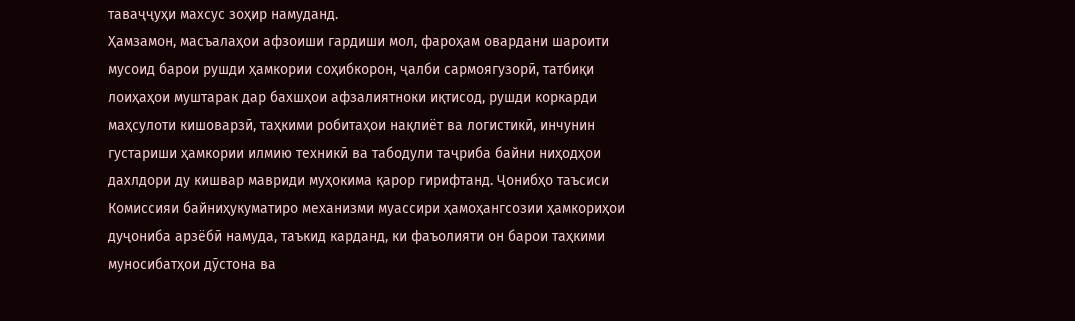таваҷҷуҳи махсус зоҳир намуданд.
Ҳамзамон, масъалаҳои афзоиши гардиши мол, фароҳам овардани шароити мусоид барои рушди ҳамкории соҳибкорон, ҷалби сармоягузорӣ, татбиқи лоиҳаҳои муштарак дар бахшҳои афзалиятноки иқтисод, рушди коркарди маҳсулоти кишоварзӣ, таҳкими робитаҳои нақлиёт ва логистикӣ, инчунин густариши ҳамкории илмию техникӣ ва табодули таҷриба байни ниҳодҳои дахлдори ду кишвар мавриди муҳокима қарор гирифтанд. Ҷонибҳо таъсиси Комиссияи байниҳукуматиро механизми муассири ҳамоҳангсозии ҳамкориҳои дуҷониба арзёбӣ намуда, таъкид карданд, ки фаъолияти он барои таҳкими муносибатҳои дӯстона ва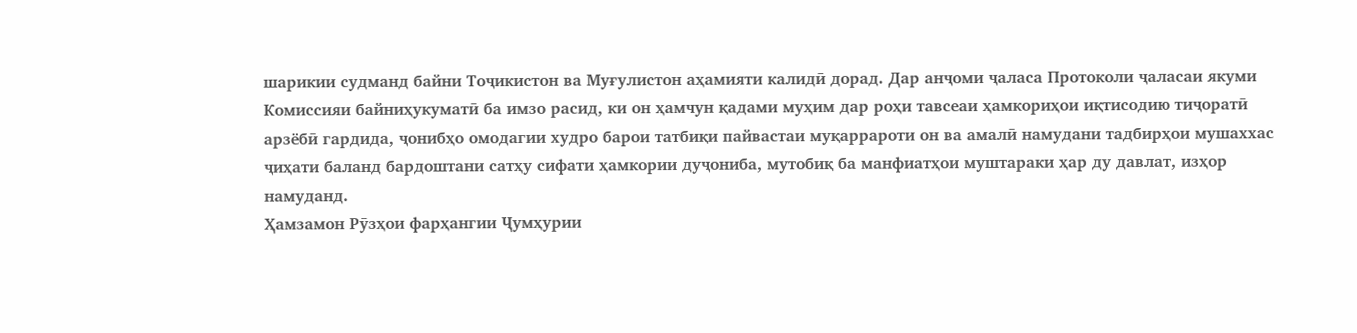шарикии судманд байни Тоҷикистон ва Муғулистон аҳамияти калидӣ дорад. Дар анҷоми ҷаласа Протоколи ҷаласаи якуми Комиссияи байниҳукуматӣ ба имзо расид, ки он ҳамчун қадами муҳим дар роҳи тавсеаи ҳамкориҳои иқтисодию тиҷоратӣ арзёбӣ гардида, ҷонибҳо омодагии худро барои татбиқи пайвастаи муқаррароти он ва амалӣ намудани тадбирҳои мушаххас ҷиҳати баланд бардоштани сатҳу сифати ҳамкории дуҷониба, мутобиқ ба манфиатҳои муштараки ҳар ду давлат, изҳор намуданд.
Ҳамзамон Рӯзҳои фарҳангии Ҷумҳурии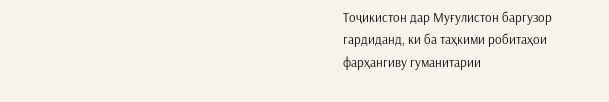Тоҷикистон дар Муғулистон баргузор гардиданд, ки ба таҳкими робитаҳои фарҳангиву гуманитарии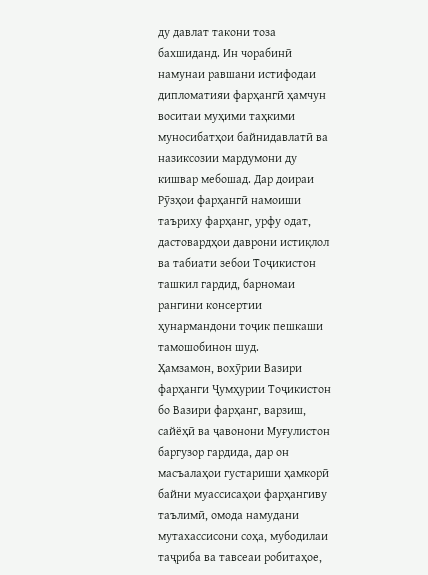ду давлат такони тоза бахшиданд. Ин чорабинӣ намунаи равшани истифодаи дипломатияи фарҳангӣ ҳамчун воситаи муҳими таҳкими муносибатҳои байнидавлатӣ ва назиксозии мардумони ду кишвар мебошад. Дар доираи Рӯзҳои фарҳангӣ намоиши таъриху фарҳанг, урфу одат, дастовардҳои даврони истиқлол ва табиати зебои Тоҷикистон ташкил гардид, барномаи рангини консертии ҳунармандони тоҷик пешкаши тамошобинон шуд.
Ҳамзамон, вохӯрии Вазири фарҳанги Ҷумҳурии Тоҷикистон бо Вазири фарҳанг, варзиш, сайёҳӣ ва ҷавонони Муғулистон баргузор гардида, дар он масъалаҳои густариши ҳамкорӣ байни муассисаҳои фарҳангиву таълимӣ, омода намудани мутахассисони соҳа, мубодилаи таҷриба ва тавсеаи робитаҳое,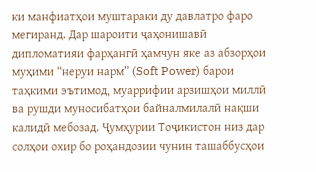ки манфиатҳои муштараки ду давлатро фаро мегиранд. Дар шароити ҷаҳонишавӣ дипломатияи фарҳангӣ ҳамчун яке аз абзорҳои муҳими “неруи нарм” (Soft Power) барои таҳкими эътимод, муаррифии арзишҳои миллӣ ва рушди муносибатҳои байналмилалӣ нақши калидӣ мебозад. Ҷумҳурии Тоҷикистон низ дар солҳои охир бо роҳандозии чунин ташаббусҳои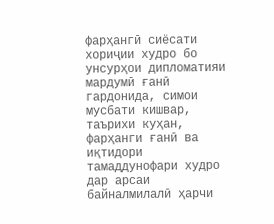фарҳангӣ сиёсати хориҷии худро бо унсурҳои дипломатияи мардумӣ ғанӣ гардонида, симои мусбати кишвар, таърихи куҳан, фарҳанги ғанӣ ва иқтидори тамаддунофари худро дар арсаи байналмилалӣ ҳарчи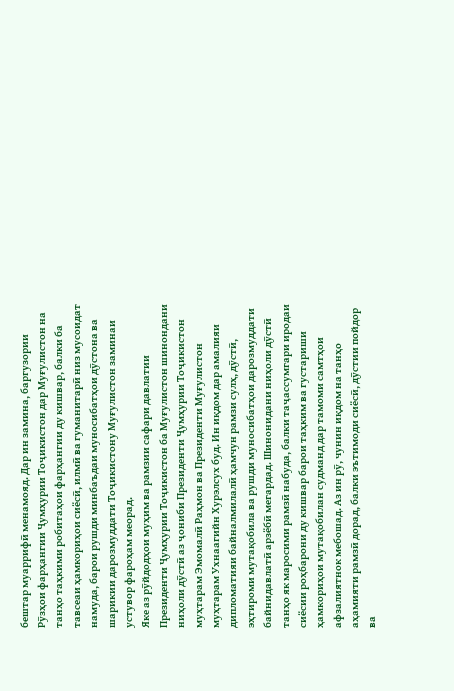бештар муаррифӣ менамояд. Дар ин замина, баргузории Рӯзҳои фарҳангии Ҷумҳурии Тоҷикистон дар Муғулистон на танҳо таҳкими робитаҳои фарҳангии ду кишвар, балки ба тавсеаи ҳамкориҳои сиёсӣ, илмӣ ва гуманитарӣ низ мусоидат намуда, барои рушди минбаъдаи муносибатҳои дӯстона ва шарикии дарозмуддати Тоҷикистону Муғулистон заминаи устувор фароҳам меорад.
Яке аз рӯйдодҳои муҳим ва рамзии сафари давлатии Президенти Ҷумҳурии Тоҷикистон ба Муғулистон шинондани ниҳоли дӯстӣ аз ҷониби Президенти Ҷумҳурии Тоҷикистон муҳтарам Эмомалӣ Раҳмон ва Президенти Муғулистон муҳтарам Ухнаагийн Хурэлсух буд. Ин иқдом дар амалияи дипломатияи байналмилалӣ ҳамчун рамзи сулҳ, дӯстӣ, эҳтироми мутақобила ва рушди муносибатҳои дарозмуддати байнидавлатӣ арзёбӣ мегардад. Шинонидани ниҳоли дӯстӣ танҳо як маросими рамзӣ набуда, балки таҷассумгари иродаи сиёсии роҳбарони ду кишвар барои таҳким ва густариши ҳамкориҳои мутақобилан судманд дар тамоми самтҳои афзалиятнок мебошад. Аз ин рӯ, чунин иқдом на танҳо аҳамияти рамзӣ дорад, балки эътимоди сиёсӣ, дӯстии пойдор ва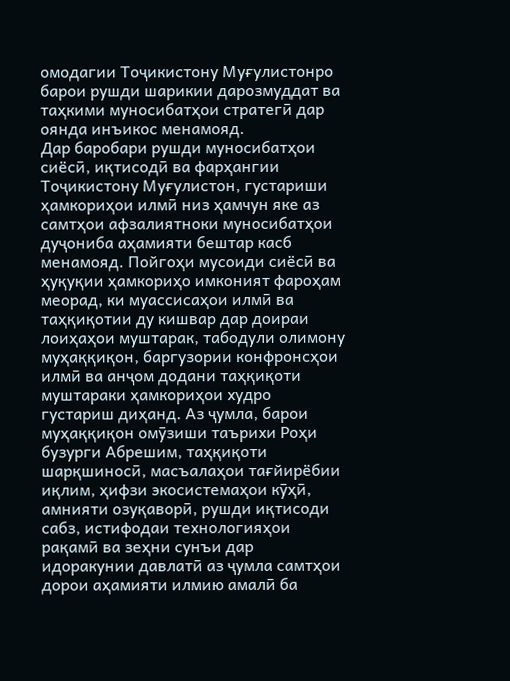омодагии Тоҷикистону Муғулистонро барои рушди шарикии дарозмуддат ва таҳкими муносибатҳои стратегӣ дар оянда инъикос менамояд.
Дар баробари рушди муносибатҳои сиёсӣ, иқтисодӣ ва фарҳангии Тоҷикистону Муғулистон, густариши ҳамкориҳои илмӣ низ ҳамчун яке аз самтҳои афзалиятноки муносибатҳои дуҷониба аҳамияти бештар касб менамояд. Пойгоҳи мусоиди сиёсӣ ва ҳуқуқии ҳамкориҳо имконият фароҳам меорад, ки муассисаҳои илмӣ ва таҳқиқотии ду кишвар дар доираи лоиҳаҳои муштарак, табодули олимону муҳаққиқон, баргузории конфронсҳои илмӣ ва анҷом додани таҳқиқоти муштараки ҳамкориҳои худро густариш диҳанд. Аз ҷумла, барои муҳаққиқон омӯзиши таърихи Роҳи бузурги Абрешим, таҳқиқоти шарқшиносӣ, масъалаҳои тағйирёбии иқлим, ҳифзи экосистемаҳои кӯҳӣ, амнияти озуқаворӣ, рушди иқтисоди сабз, истифодаи технологияҳои рақамӣ ва зеҳни сунъи дар идоракунии давлатӣ аз ҷумла самтҳои дорои аҳамияти илмию амалӣ ба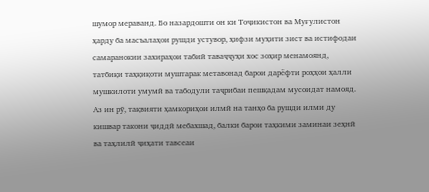шумор мераванд. Бо назардошти он ки Тоҷикистон ва Муғулистон ҳарду ба масъалаҳои рушди устувор, ҳифзи муҳити зист ва истифодаи самаранокии захираҳои табиӣ таваҷҷуҳи хос зоҳир менамоянд, татбиқи таҳқиқоти муштарак метавонад барои дарёфти роҳҳои ҳалли мушкилоти умумӣ ва табодули таҷрибаи пешқадам мусоидат намояд. Аз ин рӯ, тақвияти ҳамкориҳои илмӣ на танҳо ба рушди илми ду кишвар такони ҷиддӣ мебахшад, балки барои таҳкими заминаи зеҳнӣ ва таҳлилӣ ҷиҳати тавсеаи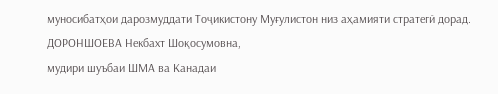муносибатҳои дарозмуддати Тоҷикистону Муғулистон низ аҳамияти стратегӣ дорад.
ДОРОНШОЕВА Некбахт Шоқосумовна,
мудири шуъбаи ШМА ва Канадаи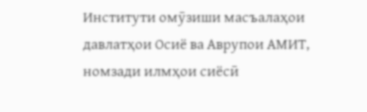Институти омӯзиши масъалаҳои давлатҳои Осиё ва Аврупои АМИТ,
номзади илмҳои сиёсӣ